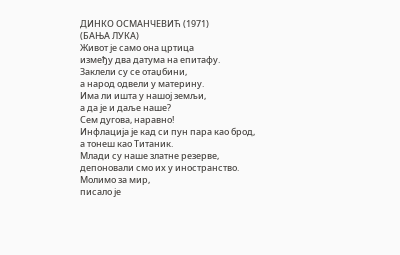ДИНКО ОСМАНЧЕВИЋ (1971)
(БАЊА ЛУКА)
Живот је само она цртица
између два датума на епитафу.
Заклели су се отаџбини,
а народ одвели у материну.
Има ли ишта у нашој земљи,
а да је и даље наше?
Сем дугова, наравно!
Инфлација је кад си пун пара као брод,
а тонеш као Титаник.
Млади су наше златне резерве,
депоновали смо их у иностранство.
Молимо за мир,
писало је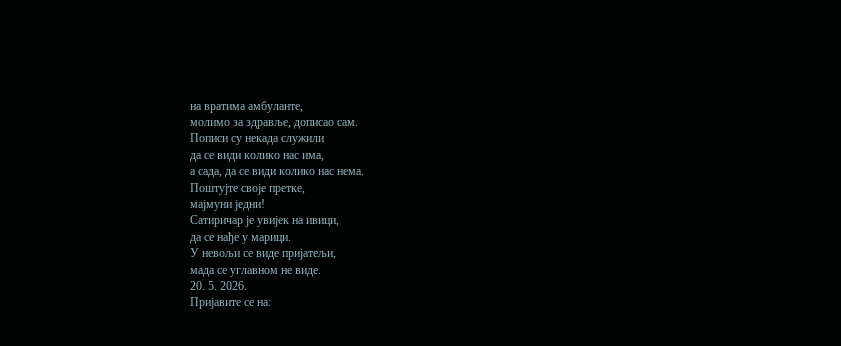на вратима амбуланте,
молимо за здравље, дописао сам.
Пописи су некада служили
да се види колико нас има,
а сада, да се види колико нас нема.
Поштујте своје претке,
мајмуни једни!
Сатиричар је увијек на ивици,
да се нађе у марици.
У невољи се виде пријатељи,
мада се углавном не виде.
20. 5. 2026.
Пријавите се на: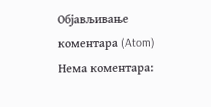Објављивање коментара (Atom)
Нема коментара: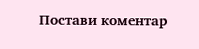Постави коментар